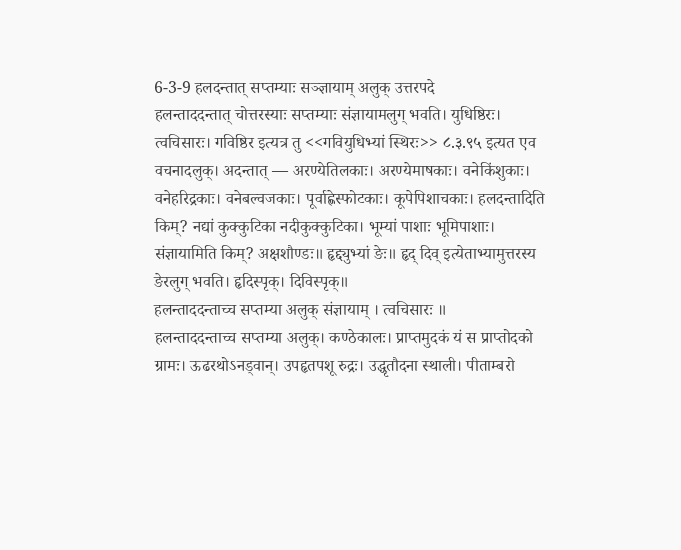6-3-9 हलदन्तात् सप्तम्याः सञ्ज्ञायाम् अलुक् उत्तरपदे
हलन्ताददन्तात् चोत्तरस्याः सप्तम्याः संज्ञायामलुग् भवति। युधिष्ठिरः। त्वचिसारः। गविष्ठिर इत्यत्र तु <<गवियुधिभ्यां स्थिरः>> ८.३.९५ इत्यत एव वचनादलुक्। अदन्तात् — अरण्येतिलकाः। अरण्येमाषकाः। वनेकिंशुकाः। वनेहरिद्रकाः। वनेबल्वजकाः। पूर्वाह्णेस्फोटकाः। कूपेपिशाचकाः। हलदन्तादिति किम्? नद्यां कुक्कुटिका नदीकुक्कुटिका। भूम्यां पाशाः भूमिपाशाः। संज्ञायामिति किम्? अक्षशौण्डः॥ हृद्द्युभ्यां ङेः॥ हृद् दिव् इत्येताभ्यामुत्तरस्य ङेरलुग् भवति। हृदिस्पृक्। दिविस्पृक्॥
हलन्ताददन्ताच्च सप्तम्या अलुक् संज्ञायाम् । त्वचिसारः ॥
हलन्ताददन्ताच्च सप्तम्या अलुक्। कण्ठेकालः। प्राप्तमुदकं यं स प्राप्तोदको ग्रामः। ऊढरथोऽनड्वान्। उपहृतपशू रुद्रः। उद्धृतौदना स्थाली। पीताम्बरो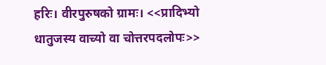हरिः। वीरपुरुषको ग्रामः। <<प्रादिभ्यो धातुजस्य वाच्यो वा चोत्तरपदलोपः>>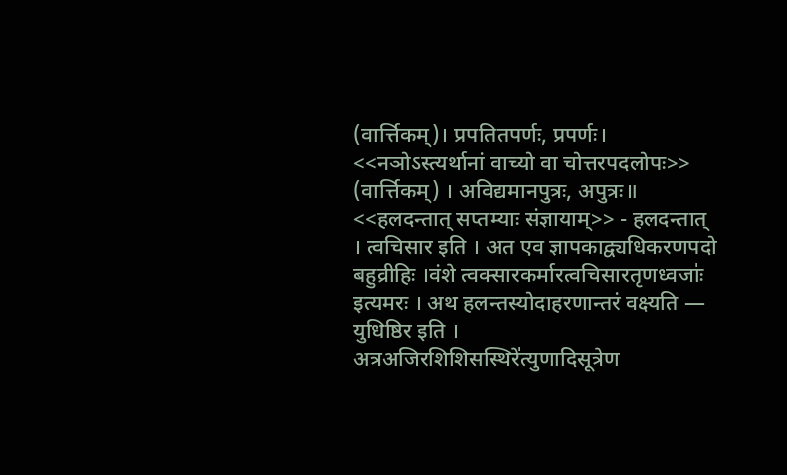(वार्त्तिकम्)। प्रपतितपर्णः, प्रपर्णः। <<नञोऽस्त्यर्थानां वाच्यो वा चोत्तरपदलोपः>> (वार्त्तिकम्) । अविद्यमानपुत्रः, अपुत्रः॥
<<हलदन्तात् सप्तम्याः संज्ञायाम्>> - हलदन्तात् । त्वचिसार इति । अत एव ज्ञापकाद्व्यधिकरणपदो बहुव्रीहिः ।वंशे त्वक्सारकर्मारत्वचिसारतृणध्वजाः॑ इत्यमरः । अथ हलन्तस्योदाहरणान्तरं वक्ष्यति — युधिष्ठिर इति । अत्रअजिरशिशिसस्थिरे॑त्युणादिसूत्रेण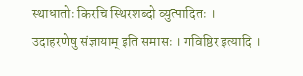स्थाधातोः किरचि स्थिरशब्दो व्युत्पादितः ।
उदाहरणेषु संज्ञायाम् इति समासः । गविष्ठिर इत्यादि ।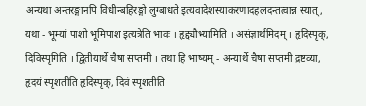अन्यथा अन्तरङ्गानपि विधीन्बहिरङ्गो लुग्बाधते इत्यवादेशस्याकरणादहलदन्तत्वान्न स्यात्, यथा - भूम्यां पाशो भूमिपाश इत्यत्रेति भावः । हृद्द्यौभ्यामिति । असंज्ञार्थमिदम् । हृदिस्पृक्, दिविस्पृगिति । द्वितीयार्थे चैषा सप्तमी । तथा हि भाष्यम् - अन्यार्थे चैषा सप्तमी द्रष्टव्या, हृदयं स्पृशतीति हृदिस्पृक्, दिवं स्पृशतीति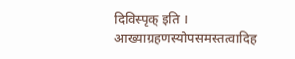दिविस्पृक् इति । आख्याग्रहणस्योपसमस्तत्वादिह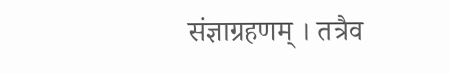संज्ञाग्रहणम् । तत्रैव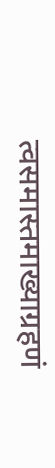त्वसमास्तमाख्याग्रहणं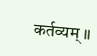कर्तव्यम् ॥